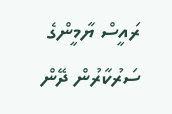ރައީސް ޔާމީންގެ ސަރުކާރުން ދޭން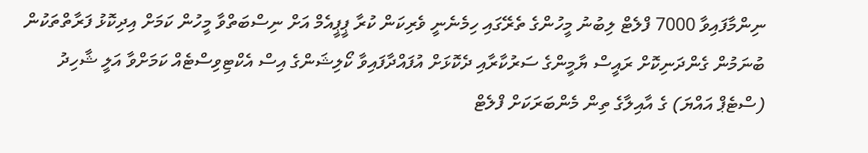ނިންމާފައިވާ 7000 ފްލެޓް ލިބުނު މީހުންގެ ތެރޭގައި ހިމެނެނީ ވެރިކަން ކުރާ ޕީޕީއެމް އަށް ނިސްބަތްވާ މީހުން ކަމަށް އިދިކޮޅު ފަރާތްތަކުން ބުނަމުން ގެންދަނިކޮށް ރައީސް ޔާމީންގެ ސަރުކާރާއި ދެކޮޅަށް އުފައްދާފައިވާ ކޯލިޝަންގެ އިސް އެކްޓިވިސްޓެއް ކަމަށްވާ އަލީ ޝާހިދު (ސްޓެޕް އައްޔަ) ގެ އާއިލާގެ ތިން މެންބަރަކަށް ފްލެޓް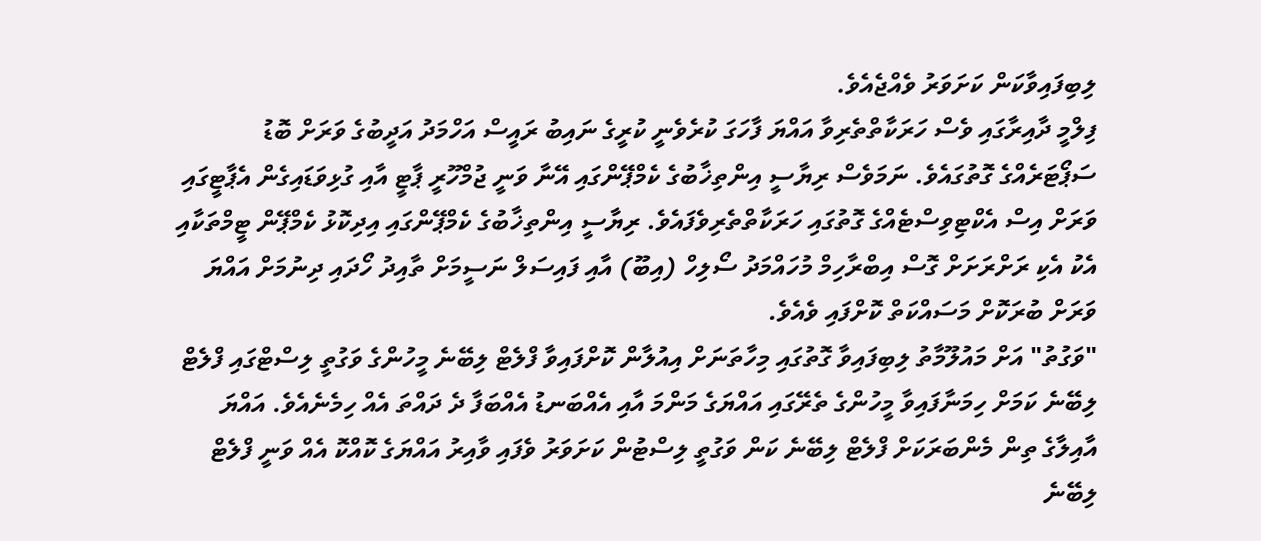ލިބިފައިވާކަން ކަށަވަރު ވެއްޖެއެވެ.
ފިލްމީ ދާއިރާގައި ވެސް ހަރަކާތްތެރިވާ އައްޔަ ފާހަގަ ކުރެވެނީ ކުރީގެ ނައިބު ރައީސް އަހްމަދު އަދީބުގެ ވަރަށް ބޮޑު ސަޕޯޓަރެއްގެ ގޮތުގައެވެ. ނަމަވެސް ރިޔާސީ އިންތިޚާބުގެ ކެމްޕޭންގައި އޭނާ ވަނީ ޖުމްހޫރީ ޕާޓީ އާއި ގުޅިވަޑައިގެން އެޕާޓީގައި ވަރަށް އިސް އެކްޓިވިސްޓެއްގެ ގޮތުގައި ހަރަކާތްތެރިވެފައެވެ. ރިޔާސީ އިންތިޚާބުގެ ކެމްޕޭންގައި އިދިކޮޅު ކެމްޕޭން ޓީމްތަކާއި އެކު އެކި ރަށްރަށަށް ގޮސް އިބްރާހިމް މުހައްމަދު ސޯލިހް (އިބޫ) އާއި ފައިސަލް ނަސީމަށް ތާއިދު ހޯދައި ދިނުމަށް އައްޔަ ވަރަށް ބުރަކޮށް މަސައްކަތް ކޮށްފައި ވެއެވެ.
"ވަގުތު" އަށް މައުލޫމާތު ލިބިފައިވާ ގޮތުގައި މިހާތަނަށް އިއުލާން ކޮށްފައިވާ ފްލެޓް ލިބޭނެ މީހުންގެ ވަގުތީ ލިސްޓްގައި ފްލެޓް ލިބޭނެ ކަމަށް ހިމަނާފައިވާ މީހުންގެ ތެރޭގައި އައްޔަގެ މަންމަ އާއި އެއްބަނޑު އެއްބަފާ ދެ ދައްތަ އެއް ހިމެނެއެވެ. އައްޔަ އާއިލާގެ ތިން މެންބަރަކަށް ފްލެޓް ލިބޭނެ ކަން ވަގުތީ ލިސްޓުން ކަށަވަރު ވެފައި ވާއިރު އައްޔަގެ ކޮއްކޮ އެއް ވަނީ ފްލެޓް ލިބޭނެ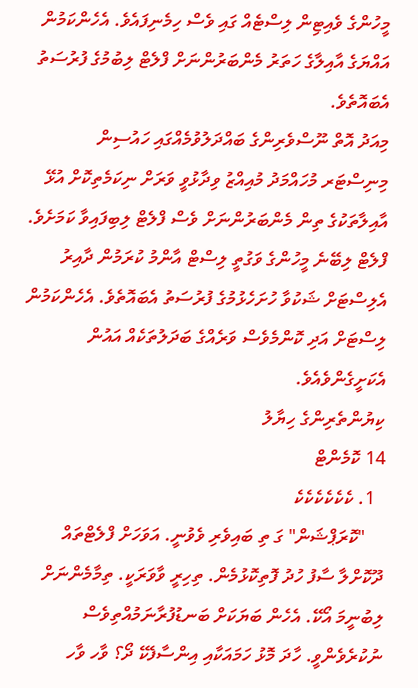މީހުންގެ ވެއިޓިން ލިސްޓެއް ގައި ވެސް ހިމެނިފައެވެ. އެހެންކަމުން އައްޔަގެ އާއިލާގެ ހަތަރު މެންބަރުންނަށް ފްލެޓް ލިބުމުގެ ފުރުސަތު އެބައޮތެވެ.
މިއަދު އޮތް ނޫސްވެރިންގެ ބައްދަލުވުމެއްގައި ހައުސިން މިނިސްޓަރ މުހައްމަދު މުއިއްޒު ވިދާޅުވީ ވަރަށް ނިކަމެތިކޮށް އުޅޭ އާއިލާތަކުގެ ތިން މެންބަރުންނަށް ވެސް ފްލެޓް ލިބިފައިވާ ކަމަށެވެ.
ފްލެޓް ލިބޭނެ މީހުންގެ ވަގުތީ ލިސްޓް އާންމު ކުރަމުން ދާއިރު އެލިސްޓަށް ޝަކުވާ ހުށަހެޅުމުގެ ފުރުސަތު އެބައޮތެވެ. އެހެންކަމުން ލިސްޓަށް އަދި ކޮންމެވެސް ވަރެއްގެ ބަދަލުތަކެއް އައުން އެކަށީގެންވެއެވެ.
ކިޔުންތެރިންގެ ހިޔާލު
14 ކޮމެންޓް
  1. ކެކެކެކެކެކެ
    "ކޮރަޕްޝަން" ގަ ތި ބައިވެރި ވެވުނީ. އަވަހަށް ފްލެޓްތައް ދޫކޮށްލާ ސާފު ހުދު ފޮތިކޮޅުމެން. ތިހިރީ ވާވަރަކީ. ތިމާމެންނަށް ލިބުނީމަ އޯކޭ. އެހެން ބަޔަކަށް ބަނޑުފުރާނަމުއްތިވެސް ނުކުރެވެންވީ. ހާދަ މޮޅު ހަމައަކާއި އިންސާފެކޭ ދޯ؟ ވާހ ވާހ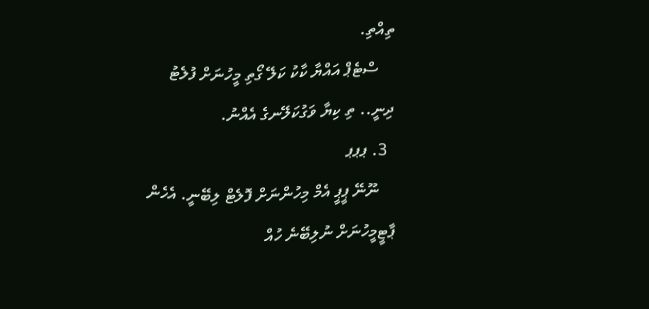ތިއްތި.
    ސްޓެޕް އައްޔާ ކާކު ކަލޭ ގޯތި މީހުނަށް ފުލެޓު ދިނީ.. ތި ކިޔާ ވަގުކަލޭނގެ އެއްނު.
  3. ޕޕޕ
    ނޫނޭ ޕީޕީ އެމް މިހުންނަށް ފޮލެޓް ލިބޭނީ. އެހެން ޕާޓީމީހުނަށް ނުލިބޭނެ ހުއް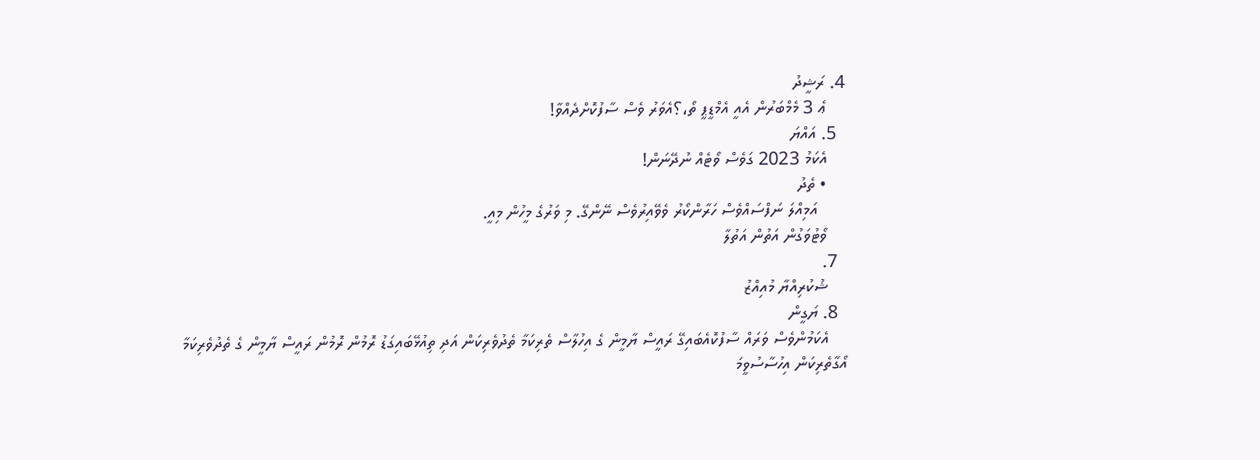4. ރަޝީދު
    ޢެ 3 މެމްބަރުން އެއީ އެމްޑީޕީ ތޯ،؟އެވަރު ވެސް ސާފުކޮށްދެއްވާ!
  5. އައްޔަ
    އެކަމު 2023 ގަވެސް ވޯޓެއް ނުދޭނަން!
    • ތެދު
      އަމިއްލަ ނަފްސައްވެސް ހަރާންކޯރު ވެވޭއިރުވެސް ނޭންގޭ. މި ވަރުގެ މީހުން މިއީ.
    ވޯޓުވަގުން އަތުން އަތުލާ
  7.
    ޝުކުރިއްޔާ މުއިއްޒު
  8. ޔަގީން
    އެކަމުންވެސް ވަރައް ސާފުކޮއެބައިގޭ ރައީސް ޔާމީން ގެ އިހުލާސް ތެރިކަމާ ތެދުވެރިކަން އަދި ތިއުޅޭބައިގަޑު ރޮމުން ރޮމުން ރައީސް ޔާމީން ގެ ތެދުވެރިކަމާ އޯގާތެރިކަން އިހުސާސުވީމަ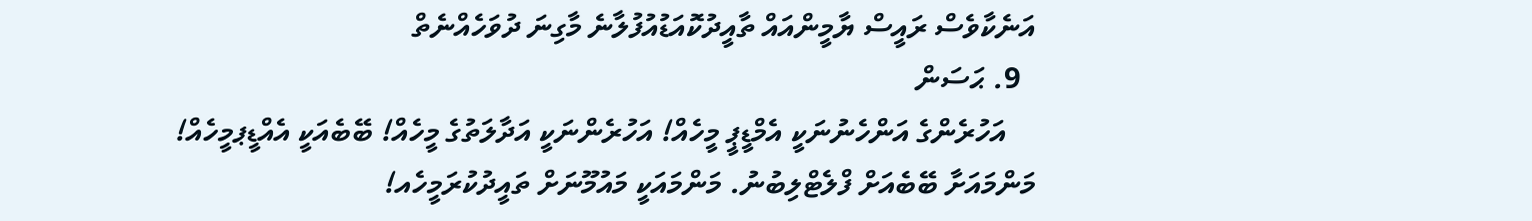އަނެކާވެސް ރައީސް ޔާމީންއައް ތާއީދުކޮއަޑުއުފުލާނެ މާގިނަ ދުވަހެއްނެތް
  9. ޙަސަން
    އަހުރެންގެ އަންހެނުނަކީ އެމްޑީޕީ މީހެއް! އަހުރެންނަކީ އަދާލަތުގެ މީހެއް! ބޭބެއަކީ އެއްޑީޕމީހެއް! މަންމައަށާ ބޭބެއަށް ފްލެޓްލިބުނު. މަންމައަކީ މައުމޫނަށް ތައީދުކުރަމީހެއ!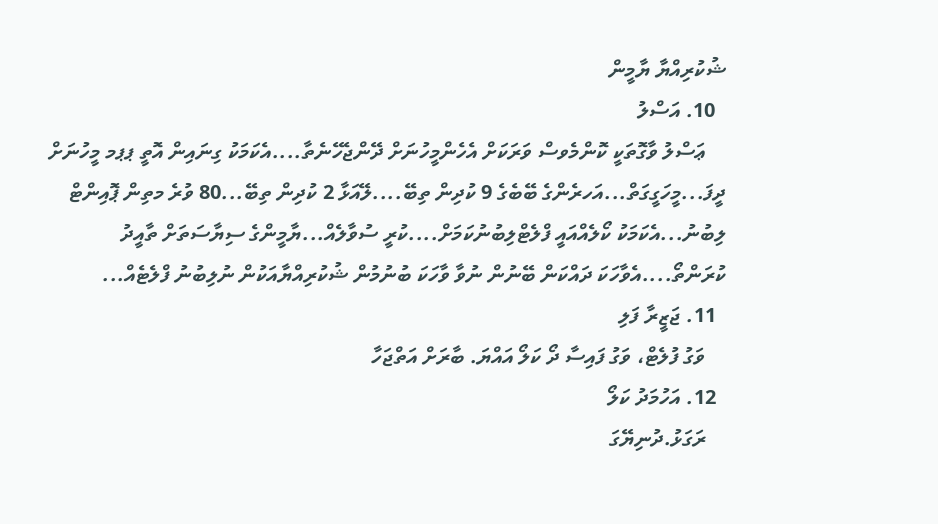ޝުކުރިއްޔާ ޔާމީން
  10. އަސްލު
    ޢަސްލު ވާގޮތަކީ ކޮންމެވސް ވަރަކަށް އެހެންމީހުނަށް ދޭންޖެހޭނެތާ....އެކަމަކު ގިނައިން އޮތީ ޕޕމ މީހުނަށް ދީފަ...މީހަގީގަތް...އަހރެންގެ ބޭބެގެ 9 ކުދިން ތިބޭ....ލޭއަޅާ 2 ކުދިން ތިބޭ...80 ވުރެ މތިން ޕޮއިންޓް ލިބުނު...އެކަމަކު ކޯލެއްއައީ ފްލެޓްލިބުނުކަމަށް....ކުރީ ސުވާލެއް...ޔާމީންގެ ސިޔާސަތަށް ތާއީދު ކުރަންތޯ....އެވާހަކަ ދައްކަން ބޭނުން ނުވާ ވާހަކަ ބުނުމުން ޝުކުރިއްޔާއަކުން ނުލިބުނު ފްލެޓެއް...
  11. ޖަޒީރާ ފަލި
    ވަގު ފުލެޓް، ވަގު ފައިސާ ދޯ ކަލޯ އައްޔަ. ބާރަށް އަތްޖަހާ
  12. އަހުމަދު ކަލޯ
    ރަގަޅު.ދުނިޔޭގަ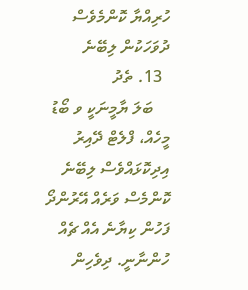ހުރިއްޔާ ކޮންމެވެސް ދުވަހަކުން ލިބޭނެ
  13. ތެދު
    ބަލަ ޔާމީނަކީ ވ ބޯޑު މީހެއް، ފްލެޓް ދޭއިރު އިދިކޮޅައްވެސް ލިބޭނެ ކޮންމެސް ވަރެއް އޭރުންދޯ ފަހުން ކިޔާނެ އެއް ޗެއް ހުންނާނީ. ދިވެހިން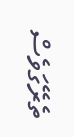ތެރޭގަވެސް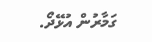ގަމާރުން އުޅޭދޯ.